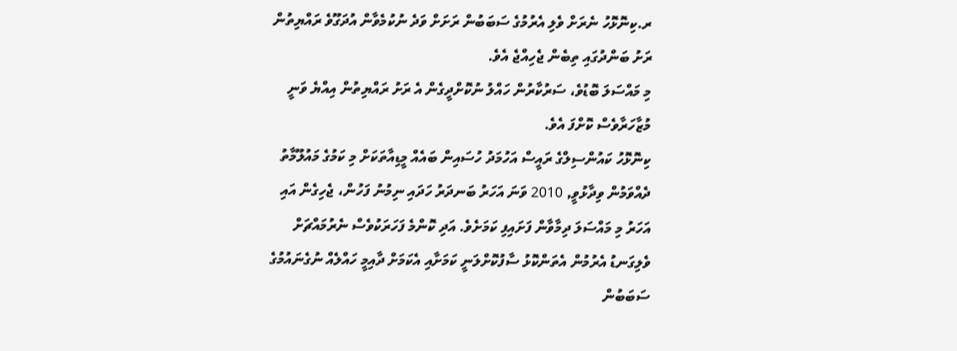ރ.ކިނޮޅޮހު ނެރަށް ވެލި އެރުމުގެ ސަބަބުން ރަށަށް ވަދެ ނުކުމެވާން އުދަގޫވެ ރައްޔިތުން ރަށު ބަންދުގައި ތިބެން ޖެހިއްޖެ އެވެ.
މި މައްސަލަ ބޮޑުވެ، ސަރުކާރުން ހައްލު ނުކޮށްދީގެން އެ ރަށު ރައްޔިތުން އިއްޔެ ވަނީ މުޒާހަރާވެސް ކޮށްފަ އެވެ.
ކިނޮޅޮހު ކައުންސިލްގެ ރައީސް އަހުމަދު ހުސައިން ބައެއް މީޑިއާތަކަށް މި ކަމުގެ މައުލޫމާތު ދެއްވަމުން ވިދާޅުވީ, 2010 ވަނަ އަހަރު ބަނދަރު ހަދައި ނިމުނު ފަހުން، ޖެހިގެން އައި އަހަރު މި މައްސަލަ ދިމާވާން ފަށައިފި ކަމަށެވެ. އަދި ކޮންމެ ފަހަރަކުވެސް ނެރުމައްޗަށް ވެލިގަނޑު އެރުމުން އެތަންކޮޅު ސާފުކޮށްލަނީ ކަމަށާއި އެކަމަށް ދާއިމީ ހައްލެއް ނުގެނައުމުގެ ސަބަބުން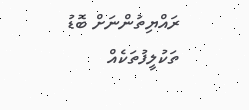ރައްޔިތުންނަށް ބޮޑު ތަކުލީފުތަކެއް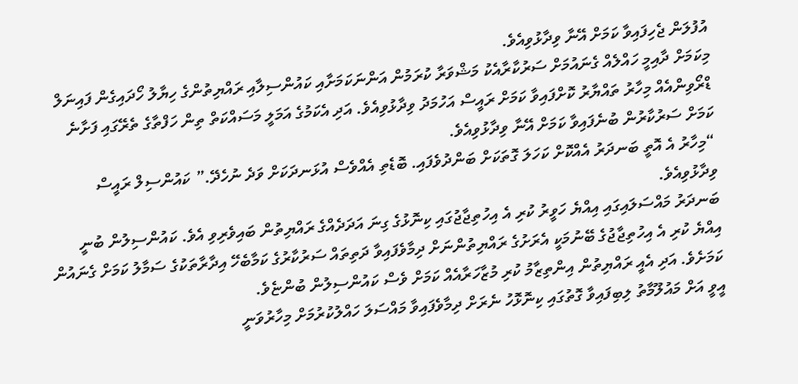އުފުލަން ޖެހިފައިވާ ކަމަށް އޭނާ ވިދާޅުވިއެވެ.
މިކަމަށް ދާއިމީ ހައްލެއް ގެނައުމަށް ސަރުކާރާއެކު މަޝްވަރާ ކުރަމުން އަންނަކަމަށާއި ކައުންސިލާއި ރައްޔިތުންގެ ހިޔާލު ހޯދައިގެން ފައިނަލް ޑްރޯވިންއެއް މިހާރު ތައްޔާރު ކޮށްފައިވާ ކަމަށް ރައީސް އަހުމަދު ވިދާޅުވިއެވެ. އަދި އެކަމުގެ އަމަލީ މަސައްކަތް ތިން ހަފްތާގެ ތެރޭގައި ފަށާނެ ކަމަށް ސަރުކާރުން ބުނެފައިވާ ކަމަށް އޭނާ ވިދާޅުވިއެވެ.
“މިހާރު އެ އޮތީ ބަނދަރު އެއްކޮށް ކަހަލަ ގޮތަކަށް ބަންދުވެފައި. ބޮޑެތި އެއްވެސް އުޅަނދަކަށް ވަދެ ނުހެދޭ.” ކައުންސިލް ރައީސް ވިދާޅުވިއެވެ.
ބަނދަރު މައްސަލައިގައި އިއްޔެ ހަވީރު ކުރި އެ އިހުތިޖާޖުގައި ކިނޮޅުގެ ގިނަ އަދަދެއްގެ ރައްޔިތުން ބައިވެރިވި އެވެ. ކައުންސިލުން ބުނީ އިއްޔެ ކުރި އެ އިހުތިޖާޖުގެ ބޭނުމަކީ އެރަށުގެ ރައްޔިތުންނަށް ދިމާވެފައިވާ ދަތިތައް ސަރުކާރުގެ ކަމާބެހޭ އިދާރާތަކުގެ ސަމާލު ކަމަށް ގެނައުން ކަމަށެވެ. އަދި އެއީ ރައްޔިތުން އިންތިޒާމު ކުރި މުޒާހަރާއެއް ކަމަށް ވެސް ކައުންސިލުން ބުންޏެވެ.
އީވީ އަށް މައުލޫމާތު ލިބިފައިވާ ގޮތުގައި ކިނޮޅޮހު ނެރަށް ދިމާވެފައިވާ މައްސަލަ ހައްލުކުރުމަށް މިހާރުވަނީ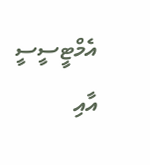އެމްޓީސީސީ އާއި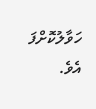ހަވާލުކޮށްފަ އެވެ.